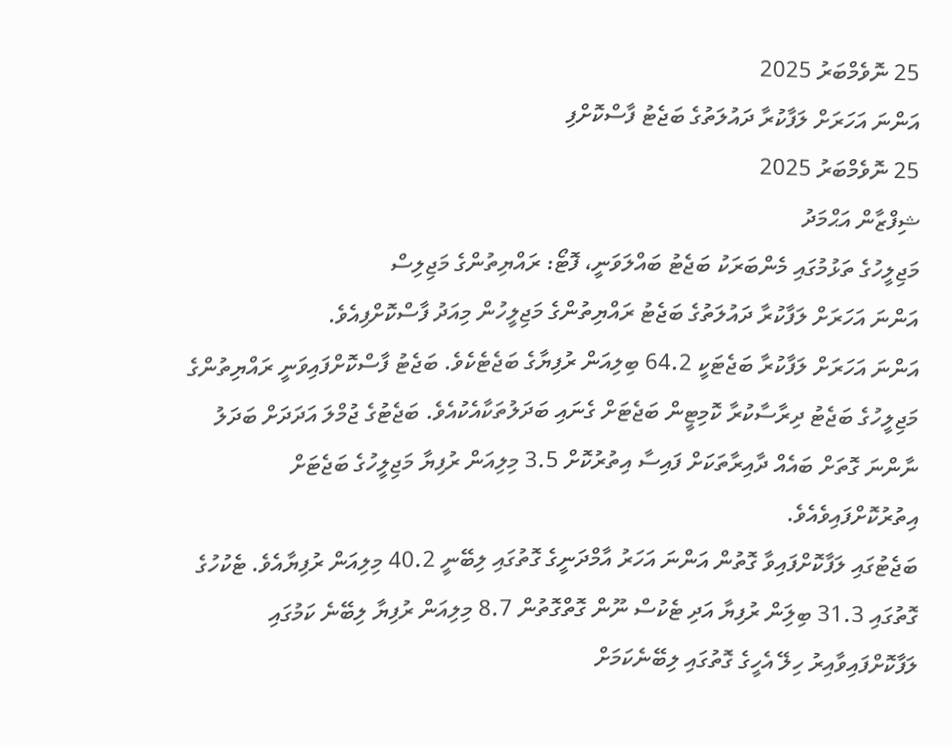25 ނޮވެމްބަރު 2025
އަންނަ އަހަރަށް ލަފާކުރާ ދައުލަތުގެ ބަޖެޓު ފާސްކޮށްފި
25 ނޮވެމްބަރު 2025
ޝިފްޒާން އަޙްމަދު
މަޖިލީހުގެ ތަޅުމުގައި މެންބަރަކު ބަޖެޓު ބައްލަވަނީ، ފޮޓޯ: ރައްޔިތުންގެ މަޖިލިސް
އަންނަ އަހަރަށް ލަފާކުރާ ދައުލަތުގެ ބަޖެޓު ރައްޔިތުންގެ މަޖިލީހުން މިއަދު ފާސްކޮށްފިއެވެ.
އަންނަ އަހަރަށް ލަފާކުރާ ބަޖެޓަކީ 64.2 ބިލިއަން ރުފިޔާގެ ބަޖެޓެކެވެ. ބަޖެޓު ފާސްކޮށްފައިވަނީ ރައްޔިތުންގެ މަޖިލީހުގެ ބަޖެޓު ދިރާސާކުރާ ކޮމިޓީން ބަޖެޓަށް ގެނައި ބަދަލުތަކާއެކުއެވެ. ބަޖެޓުގެ ޖުމްލަ އަދަދަށް ބަދަލު ނާންނަ ގޮތަށް ބައެއް ދާއިރާތަކަށް ފައިސާ އިތުރުކޮށް 3.5 މިލިއަން ރުފިޔާ މަޖިލީހުގެ ބަޖެޓަށް އިތުރުކޮށްފައިވެއެވެ.
ބަޖެޓުގައި ލަފާކޮށްފައިވާ ގޮތުން އަންނަ އަހަރު އާމްދަނީގެ ގޮތުގައި ލިބޭނީ 40.2 މިލިއަން ރުފިޔާއެވެ. ޓެކުހުގެ ގޮތުގައި 31.3 ބިލިަން ރުފިޔާ އަދި ޓެކުސް ނޫން ގޮތްގޮތުން 8.7 މިލިއަން ރުފިޔާ ލިބޭނެ ކަމުގައި ލަފާކޮށްފައިވާއިރު ހިލޭ އެހީގެ ގޮތުގައި ލިބޭނެކަމަށް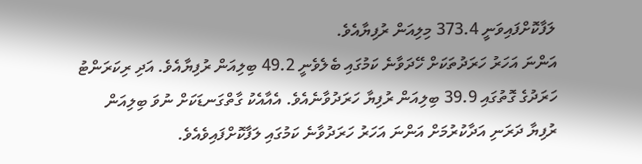ލަފާކޮށްފައިވަނީ 373.4 މިލިއަން ރުފިޔާއެވެ.
އަންނަ އަހަރު ހަރަދުތަކަށް ހޭދަވާނެ ކަމުގައި ބެލެވެނީ 49.2 ބިލިއަން ރުފިޔާއެވެ. އަދި ރިކަރަންޓު ހަރަދުގެ ގޮތުގައި 39.9 ބިލިއަން ރުފިޔާ ހަރަދުވާނެއެވެ. އެއާއެކު ގާތްގަނޑަކަށް ނުވަ ބިލިއަން ރުފިޔާ ދަރަނި އަދާކުރުމަށް އަންނަ އަހަރު ހަރަދުވާނެ ކަމުގައި ލަފާކޮށްފައިވެއެވެ.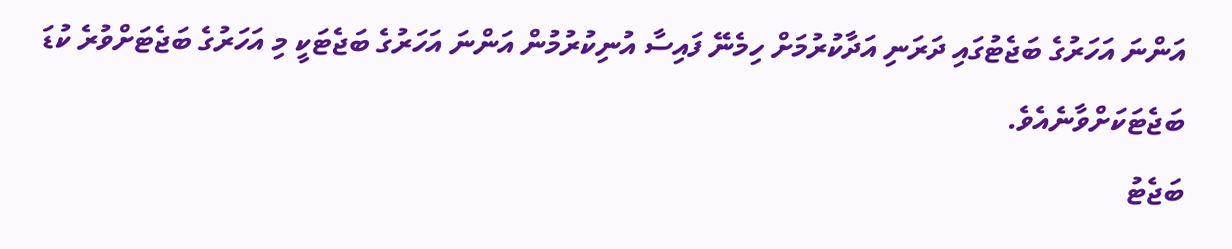އަންނަ އަހަރުގެ ބަޖެޓުގައި ދަރަނި އަދާކުރުމަށް ހިމެނޭ ފައިސާ އުނިކުރުމުން އަންނަ އަހަރުގެ ބަޖެޓަކީ މި އަހަރުގެ ބަޖެޓަށްވުރެ ކުޑަ ބަޖެޓަކަށްވާނެއެވެ.
ބަޖެޓު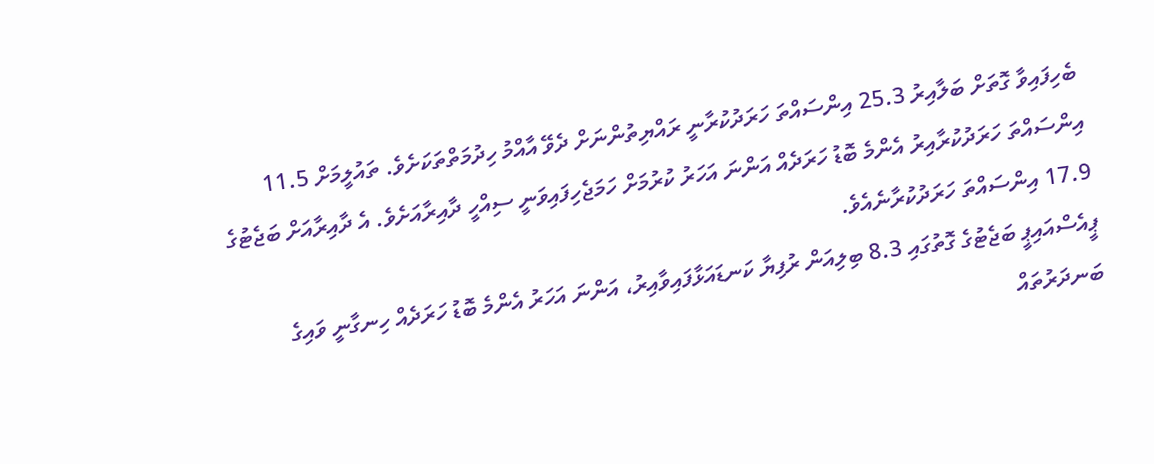ބެހިފައިވާ ގޮތަށް ބަލާއިރު 25.3 އިންސައްތަ ހަރަދުކުރާނީ ރައްޔިތުންނަށް ދެވޭ އާއްމު ހިދުމަތްތަކަށެވެ. ތައުލީމަށް 11.5 އިންސައްތަ ހަރަދުކުރާއިރު އެންމެ ބޮޑު ހަރަދެއް އަންނަ އަހަރު ކުރުމަށް ހަމަޖެހިފައިވަނީ ސިއްހީ ދާއިރާއަށެވެ. އެ ދާއިރާއަށް ބަޖެޓުގެ 17.9 އިންސައްތަ ހަރަދުކުރާނެއެވެ.
ޕީއެސްއައިޕީ ބަޖެޓުގެ ގޮތުގައި 8.3 ބިލިއަން ރުފިޔާ ކަނޑައަޅާފައިވާއިރު، އަންނަ އަހަރު އެންމެ ބޮޑު ހަރަދެއް ހިނގާނީ ވައިގެ ބަނދަރުތައް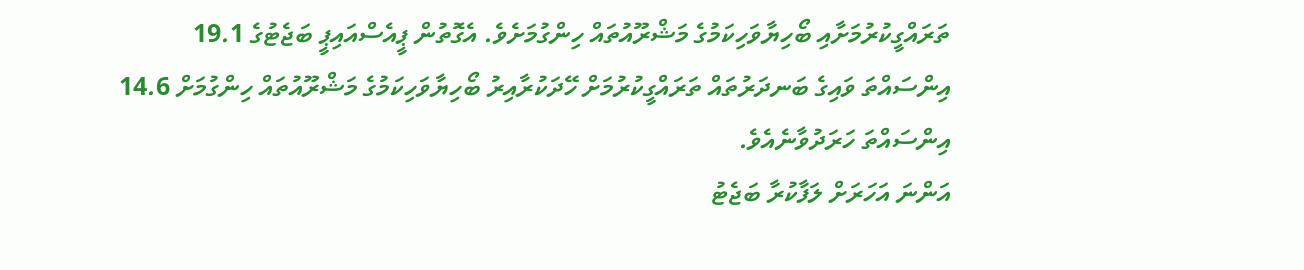ތަރައްގީކުރުމަށާއި ބޯހިޔާވަހިކަމުގެ މަޝްރޫއުތައް ހިންގުމަށެވެ. އެގޮތުން ޕީއެސްއައިޕީ ބަޖެޓުގެ 19.1 އިންސައްތަ ވައިގެ ބަނދަރުތައް ތަރައްގީކުރުމަށް ހޭދަކުރާއިރު ބޯހިޔާވަހިކަމުގެ މަޝްރޫއުތައް ހިންގުމަށް 14.6 އިންސައްތަ ހަރަދުވާނެއެވެ.
އަންނަ އަހަރަށް ލަފާކުރާ ބަޖެޓު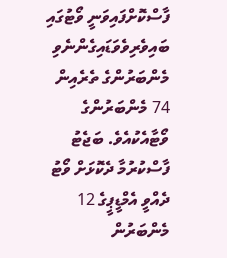ފާސްކޮށްފައިވަނީ ވޯޓުގައި ބައިވެރިވެވަޑައިގެންނެވި މެންބަރުންގެ ތެރެއިން 74 މެންބަރުންގެ ވޯޓާއެކުއެވެ. ބަޖެޓު ފާސްކުރުމާ ދެކޮޅަށް ވޯޓު ދެއްވީ އެމްޑީޕީގެ 12 މެންބަރުން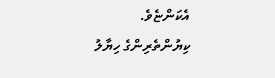އެކަންޏެވެ.
ކިޔުންތެރިންގެ ހިޔާލު